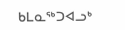ᑲᒪᓇᖅᑐᐊᓗᒃ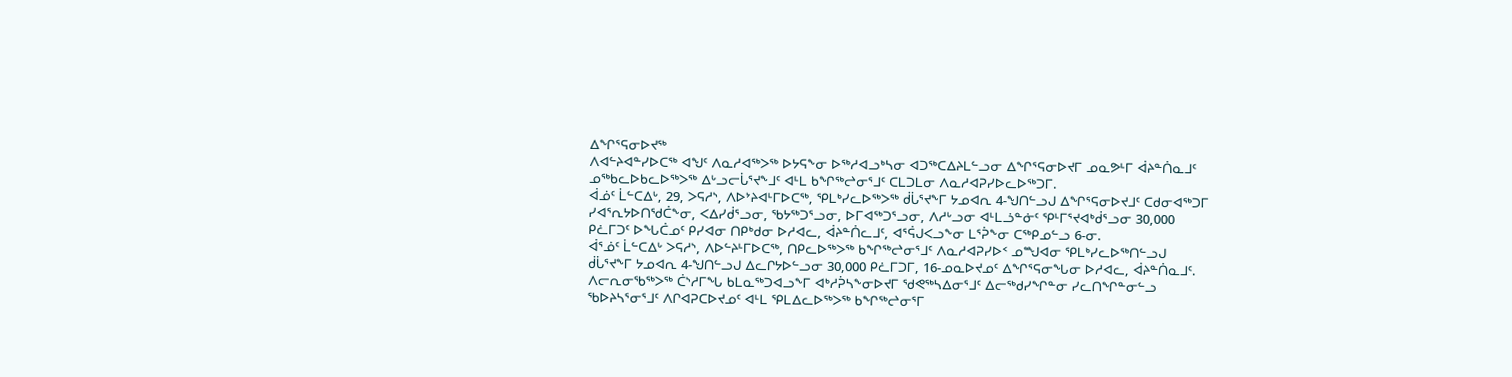ᐃᖏᕐᕋᓂᐅᔪᖅ
ᐱᐊᓪᔨᐊᓐᓯᐅᑕᖅ ᐊᖑᑦ ᐱᓇᓱᐊᖅᐳᖅ ᐅᔭᕋᖕᓂ ᐅᖅᓱᐊᓗᒃᓴᓂ ᐊᑐᖅᑕᐃᔨᒪᓪᓗᓂ ᐃᖏᕐᕋᓂᐅᔪᒥ ᓄᓇᕗᒻᒥ ᐋᔨᓐᑏᓇᒧᑦ ᓄᖅᑲᓚᐅᑲᓚᐅᖅᐳᖅ ᐃᒡᓗᓕᒑᕐᔪᖕᒧᑦ ᐊᒻᒪ ᑲᖏᖅᖠᓂᕐᒧᑦ ᑕᒪᑐᒪᓂ ᐱᓇᓱᐊᕈᓯᐅᓚᐅᖅᑐᒥ.
ᐋᓅᑦ ᒫᓪᑕᐃᒡ, 29, ᐳᕋᓱᔅ, ᐱᐅᔾᔨᐊᒻᒥᐅᑕᖅ, ᕿᒪᒃᓯᓚᐅᖅᐳᖅ ᑰᒑᕐᔪᖕᒥ ᔭᓄᐊᕆ 4-ᖑᑎᓪᓗᒍ ᐃᖏᕐᕋᓂᐅᔪᒧᑦ ᑕᑯᓂᐊᖅᑐᒥ ᓯᐊᕐᕆᔭᐅᑎᖁᑖᖕᓂ, ᐸᐃᓯᑰᕐᓗᓂ, ᖃᔭᖅᑐᕐᓗᓂ, ᐅᒥᐊᖅᑐᕐᓗᓂ, ᐱᓱᒡᓗᓂ ᐊᒻᒪᓘᓐᓃᑦ ᕿᒻᒥᕐᔪᐊᒃᑰᕐᓗᓂ 30,000 ᑭᓛᒥᑐᑦ ᐅᖓᑖᓄᑦ ᑭᓯᐊᓂ ᑎᑭᒃᑯᓂ ᐅᓱᐊᓚ, ᐋᔨᓐᑏᓚᒧᑦ, ᐊᕐᕌᒍᐸᓗᖕᓂ ᒪᕐᕉᖕᓂ ᑕᖅᑭᓄᓪᓗ 6-ᓂ.
ᐋᕐᓅᑦ ᒫᓪᑕᐃᒡ ᐳᕋᓱᔅ, ᐱᐅᓪᔨᒻᒥᐅᑕᖅ, ᑎᑭᓚᐅᖅᐳᖅ ᑲᖏᖅᖠᓂᕐᒧᑦ ᐱᓇᓱᐊᕈᓯᐅᑉ ᓄᙳᐊᓂ ᕿᒪᒃᓯᓚᐅᖅᑎᓪᓗᒍ ᑰᒑᕐᔪᖕᒥ ᔭᓄᐊᕆ 4-ᖑᑎᓪᓗᒍ ᐃᓚᒋᔭᐅᓪᓗᓂ 30,000 ᑭᓛᒥᑐᒥ, 16-ᓄᓇᐅᔪᓄᑦ ᐃᖏᕐᕋᓂᖓᓂ ᐅᓱᐊᓚ, ᐋᔨᓐᑏᓇᒧᑦ.
ᐱᓕᕆᓂᖃᖅᐳᖅ ᑖᔅᓱᒥᖓ ᑲᒪᓇᖅᑐᐊᓗᖕᒥ ᐊᒃᓱᕉᓴᖕᓂᐅᔪᒥ ᖁᕙᖅᓴᐃᓂᕐᒧᑦ ᐃᓕᖅᑯᓯᖏᓐᓂ ᓯᓚᑎᖏᓐᓂᓪᓗ ᖃᐅᔨᓴᕐᓂᕐᒧᑦ ᐱᒋᐊᕈᑕᐅᔪᓄᑦ ᐊᒻᒪ ᕿᒪᐃᓚᐅᖅᐳᖅ ᑲᖏᖅᖠᓂᕐᒥ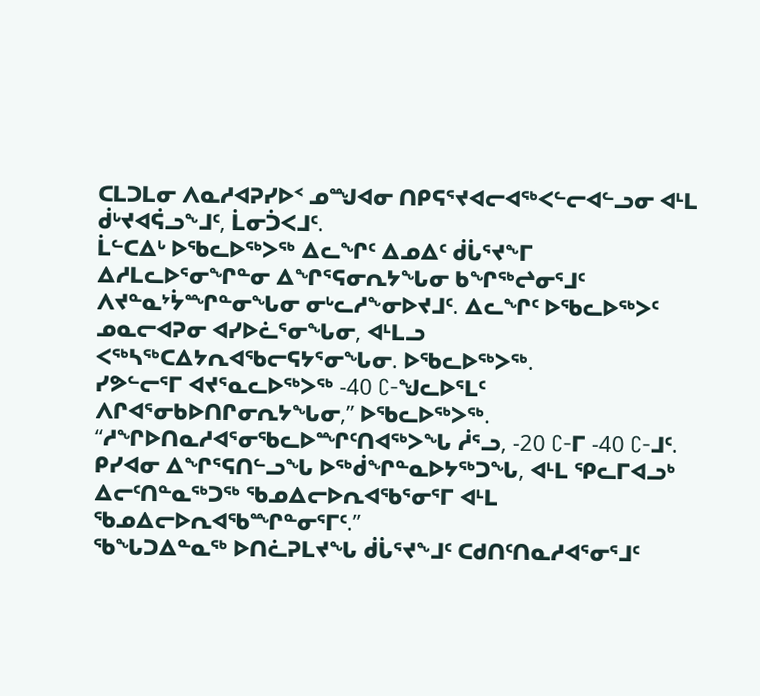ᑕᒪᑐᒪᓂ ᐱᓇᓱᐊᕈᓯᐅᑉ ᓄᙳᐊᓂ ᑎᑭᕋᕐᔪᐊᓕᐊᖅᐸᓪᓕᐊᓪᓗᓂ ᐊᒻᒪ ᑰᒡᔪᐊᕌᓗᖕᒧᑦ, ᒫᓂᑑᐸᒧᑦ.
ᒫᓪᑕᐃᒡ ᐅᖃᓚᐅᖅᐳᖅ ᐃᓚᖏᑦ ᐃᓄᐃᑦ ᑰᒑᕐᔪᖕᒥ ᐃᓱᒪᓚᐅᕐᓂᖏᓐᓂ ᐃᖏᕐᕋᓂᕆᔭᖓᓂ ᑲᖏᖅᖠᓂᕐᒧᑦ ᐱᔪᓐᓇᔾᔮᙱᓐᓂᖓᓂ ᓂᒡᓚᓱᖕᓂᐅᔪᒧᑦ. ᐃᓚᖏᑦ ᐅᖃᓚᐅᖅᐳᑦ ᓄᓇᓕᐊᕈᓂ ᐊᓯᐅᓛᕐᓂᖓᓂ, ᐊᒻᒪᓗ ᐸᖅᓴᖅᑕᐃᔭᕆᐊᖃᓕᕋᔭᕐᓂᖓᓂ. ᐅᖃᓚᐅᖅᐳᖅ.
ᓯᕗᓪᓕᕐᒥ ᐊᔪᕐᓇᓚᐅᖅᐳᖅ -40 C-ᖑᓚᐅᕐᒪᑦ ᐱᒋᐊᕐᓂᑲᐅᑎᒋᓂᕆᔭᖓᓂ,” ᐅᖃᓚᐅᖅᐳᖅ. “ᓱᖏᐅᑎᓇᓱᐊᕐᓂᖃᓚᐅᙱᑦᑎᐊᖅᐳᖓ ᓲᕐᓗ, -20 C-ᒥ -40 C-ᒧᑦ. ᑭᓯᐊᓂ ᐃᖏᕐᕋᑎᓪᓗᖓ ᐅᖅᑰᖏᓐᓇᐅᔭᖅᑐᖓ, ᐊᒻᒪ ᕿᓚᒥᐊᓗᒃ ᐃᓕᑦᑎᓐᓇᖅᑐᖅ ᖃᓄᐃᓕᐅᕆᐊᖃᕐᓂᕐᒥ ᐊᒻᒪ ᖃᓄᐃᓕᐅᕆᐊᖃᙱᓐᓂᕐᒥᑦ.”
ᖃᖓᑐᐃᓐᓇᖅ ᐅᑎᓛᕈᒪᔪᖓ ᑰᒑᕐᔪᖕᒧᑦ ᑕᑯᑎᑦᑎᓇᓱᐊᕐᓂᕐᒧᑦ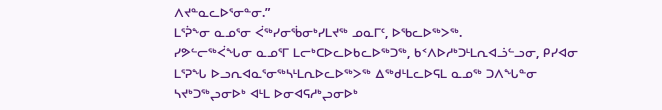ᐱᔪᓐᓇᓚᐅᕐᓂᓐᓂ.”
ᒪᕐᕉᖕᓂ ᓇᓄᕐᓂ ᐹᖅᓯᓂᖄᓂᒃᓯᒪᔪᖅ ᓄᓇᒥᑦ, ᐅᖃᓚᐅᖅᐳᖅ.
ᓯᕗᓪᓕᖅᐹᖓᓂ ᓇᓄᕐᒥ ᒪᓕᒃᑕᐅᓚᐅᑲᓚᐅᖅᑐᖅ, ᑲᑉᐱᐅᓱᒃᑐᒻᒪᕆᐊᓘᓪᓗᓂ, ᑭᓯᐊᓂ ᒪᕐᕈᖓ ᐅᓗᕆᐊᓇᕐᓂᖅᓴᒻᒪᕆᐅᓚᐅᖅᐳᖅ ᐃᖅᑯᒻᒪᓚᐅᕋᒪ ᓇᓄᖅ ᑐᐱᖓᓐᓂ ᓴᔪᒃᑐᖅᖢᓂᐅᒃ ᐊᒻᒪ ᐅᓂᐊᕋᓱᒃᖢᓂᐅᒃ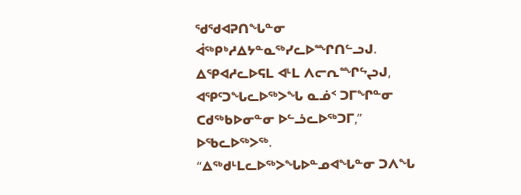ᖁᖁᐊᕈᑎᖓᓐᓂ ᐋᖅᑭᒃᓱᐃᔭᓐᓇᖅᓯᓚᐅᙱᑎᓪᓗᒍ.
ᐃᕿᐊᓱᓚᐅᕋᒪ ᐊᒻᒪ ᐱᓕᕆᙱᖦᖢᒍ, ᐊᕿᑦᑐᖓᓚᐅᖅᐳᖓ ᓇᓅᑉ ᑐᒥᖏᓐᓂ ᑕᑯᖅᑲᐅᓂᓐᓂ ᐅᓪᓘᓚᐅᖅᑐᒥ,” ᐅᖃᓚᐅᖅᐳᖅ. “ᐃᖅᑯᒻᒪᓚᐅᖅᐳᖓᐅᓐᓄᐊᖓᓐᓂ ᑐᐱᖓ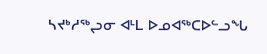ᓴᔪᒃᓱᖅᖢᓂ ᐊᒻᒪ ᐅᓄᐊᖅᑕᐅᓪᓗᖓ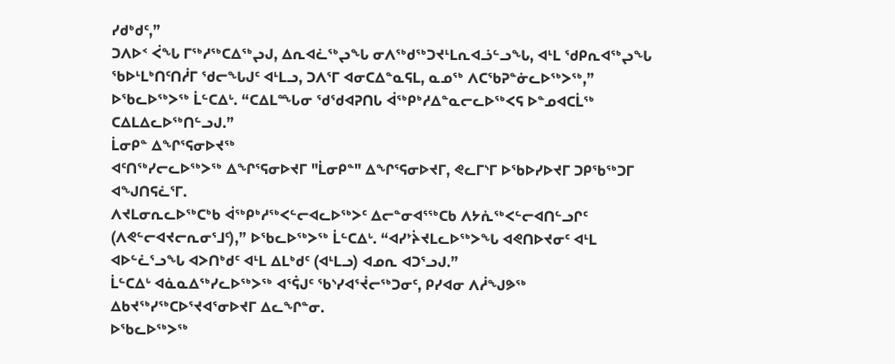ᓯᑯᒃᑯᑦ,”
ᑐᐱᐅᑉ ᐹᖓ ᒥᖅᓱᖅᑕᐃᖅᖢᒍ, ᐃᕆᐊᓛᖅᖢᖓ ᓂᐱᖅᑯᖅᑐᔪᒻᒪᕆᐊᓘᓪᓗᖓ, ᐊᒻᒪ ᖁᑭᕆᐊᖅᖢᖓ ᖃᐅᒻᒪᒃᑎᑦᑎᓲᒥ ᖁᓕᖓᒍᑦ ᐊᒻᒪᓗ, ᑐᐱᕐᒥ ᐊᓂᑕᐃᓐᓇᕋᒪ, ᓇᓄᖅ ᐱᑕᖃᕈᓐᓃᓚᐅᖅᐳᖅ,” ᐅᖃᓚᐅᖅᐳᖅ ᒫᓪᑕᐃᒡ. “ᑕᐃᒪᙵᓂ ᖁᖁᐊᕈᑎᒐ ᐋᖅᑭᒃᓱᐃᓐᓇᓕᓚᐅᖅᐸᕋ ᐅᓐᓄᐊᑕᒫᖅ ᑕᐃᒪᐃᓚᐅᖅᑎᓪᓗᒍ.”
ᒫᓂᑭᓐ ᐃᖏᕐᕋᓂᐅᔪᖅ
ᐊᑦᑎᖅᓯᓕᓚᐅᖅᐳᖅ ᐃᖏᕐᕋᓂᐅᔪᒥ "ᒫᓂᑭᓐ" ᐃᖏᕐᕋᓂᐅᔪᒥ, ᕙᓚᒥᔅᒥ ᐅᖃᐅᓯᐅᔪᒥ ᑐᑭᖃᖅᑐᒥ ᐊᖑᑎᕋᓛᕐᒥ.
ᐱᔪᒪᓂᕆᓚᐅᖅᑕᒃᑲ ᐋᖅᑭᒃᓱᖅᐸᓪᓕᐊᓚᐅᖅᐳᑦ ᐃᓕᓐᓂᐊᕐᖅᑕᑲ ᐱᔭᕇᖅᐸᓪᓕᐊᑎᓪᓗᒋᑦ (ᐱᕙᓪᓕᐊᔪᓕᕆᓂᕐᒧᑦ),” ᐅᖃᓚᐅᖅᐳᖅ ᒫᓪᑕᐃᒡ. “ᐊᓯᔾᔩᔪᒪᓚᐅᖅᐳᖓ ᐊᕙᑎᐅᔪᓂᑦ ᐊᒻᒪ ᐊᐅᓪᓛᕐᓗᖓ ᐊᐳᑎᒃᑯᑦ ᐊᒻᒪ ᐃᒪᒃᑯᑦ (ᐊᒻᒪᓗ) ᐊᓄᕆ ᐊᑐᕐᓗᒍ.”
ᒫᓪᑕᐃᒡ ᐊᓈᓇᐃᖅᓯᓚᐅᖅᐳᖅ ᐊᕐᕌᒍᑦ ᖃᔅᓯᐊᕐᔫᓕᖅᑐᓂᑦ, ᑭᓯᐊᓂ ᐱᓲᖑᕗᖅ ᐃᑲᔪᖅᓯᖅᑕᐅᕐᔪᐊᕐᓂᐅᔪᒥ ᐃᓚᖏᓐᓂ.
ᐅᖃᓚᐅᖅᐳᖅ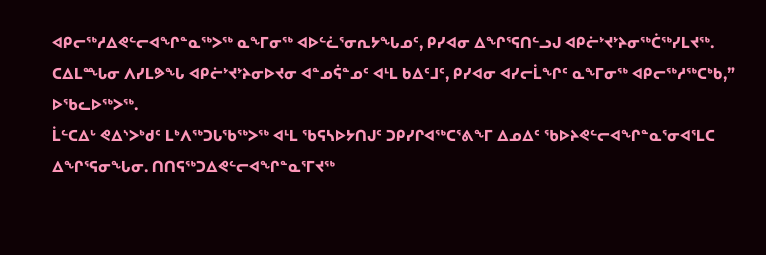ᐊᑭᓕᖅᓱᐃᕙᓪᓕᐊᖏᓐᓇᖅᐳᖅ ᓇᖕᒥᓂᖅ ᐊᐅᓪᓛᕐᓂᕆᔭᖓᓄᑦ, ᑭᓯᐊᓂ ᐃᖏᕐᕋᑎᓪᓗᒍ ᐊᑭᓖᔾᔪᔾᔨᓂᖅᑖᖅᓯᒪᔪᖅ.
ᑕᐃᒪᙵᓂ ᐱᓯᒪᕗᖓ ᐊᑭᓖᔾᔪᔾᔨᓂᐅᔪᓂ ᐊᓐᓄᕌᓐᓄᑦ ᐊᒻᒪ ᑲᐃᑦᒧᑦ, ᑭᓯᐊᓂ ᐊᓯᓕᒫᖏᑦ ᓇᖕᒥᓂᖅ ᐊᑭᓕᖅᓱᖅᑕᒃᑲ,” ᐅᖃᓚᐅᖅᐳᖅ.
ᒫᓪᑕᐃᒡ ᕙᐃᔅᐳᒃᑯᑦ ᒪᒃᐱᖅᑐᒐᖃᖅᐳᖅ ᐊᒻᒪ ᖃᕋᓴᐅᔭᑎᒍᑦ ᑐᑭᓯᒋᐊᖅᑕᕐᕕᖕᒥ ᐃᓄᐃᑦ ᖃᐅᔨᕙᓪᓕᐊᖏᓐᓇᕐᓂᐊᕐᒪᑕ ᐃᖏᕐᕋᓂᖓᓂ. ᑎᑎᕋᖅᑐᐃᕙᓪᓕᐊᖏᓐᓇᕐᒥᔪᖅ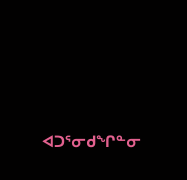ᐊᑐᕐᓂᑯᖏᓐᓂ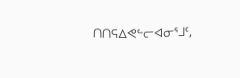ᑎᑎᕋᐃᕙᓪᓕᐊᓂᕐᒧᑦ,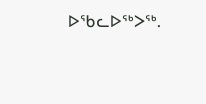ᐅᖃᓚᐅᖅᐳᖅ.